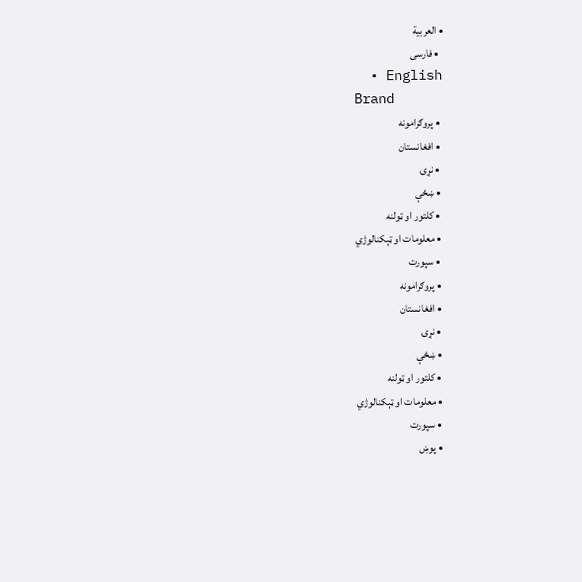• العربية
  • فارسی
  • English
Brand
  • پروګرامونه
  • افغانستان
  • نړۍ
  • ښځې
  • کلتور او ټولنه
  • معلومات او ټېکنالوژي
  • سپورت
  • پروګرامونه
  • افغانستان
  • نړۍ
  • ښځې
  • کلتور او ټولنه
  • معلومات او ټېکنالوژي
  • سپورت
  • پوښ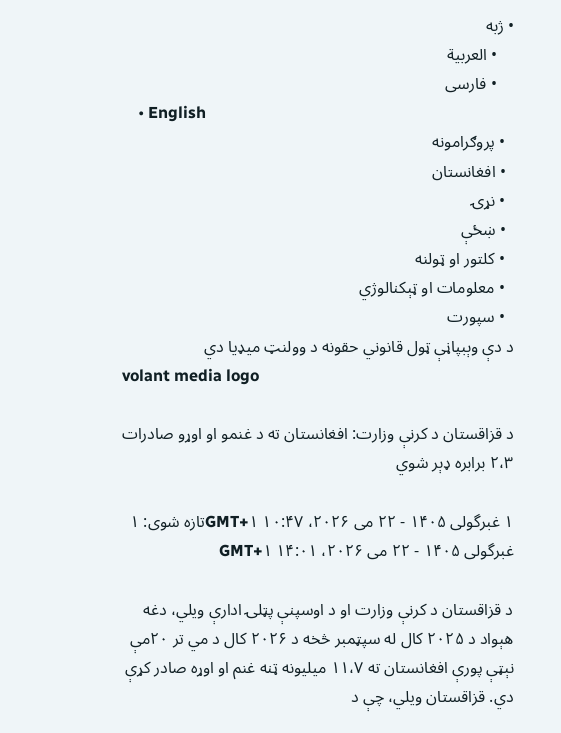• ژبه
    • العربية
    • فارسی
    • English
  • پروګرامونه
  • افغانستان
  • نړۍ
  • ښځې
  • کلتور او ټولنه
  • معلومات او ټېکنالوژي
  • سپورت
د دې وېبپاڼې ټول قانوني حقونه د وولنټ میډیا دي
volant media logo

د قزاقستان د کرنې وزارت: افغانستان ته د غنمو او اوړو صادرات ۲،۳ برابره ډېر شوي

۱ غبرگولی ۱۴۰۵ - ۲۲ می ۲۰۲۶، ۱۰:۴۷ GMT+۱تازه شوی: ۱ غبرگولی ۱۴۰۵ - ۲۲ می ۲۰۲۶، ۱۴:۰۱ GMT+۱

د قزاقستان د کرنې وزارت او د اوسپنې پټلۍ ادارې ویلي، دغه هېواد د ۲۰۲۵ کال له سپټمبر څخه د ۲۰۲۶ کال د مي تر ۲۰مې نېټې پورې افغانستان ته ۱۱،۷ میلیونه ټنه غنم او اوړه صادر کړې دي. قزاقستان ویلي، چې د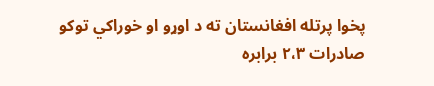پخوا پرتله افغانستان ته د اوړو او خوراکي توکو صادرات ۲،۳ برابره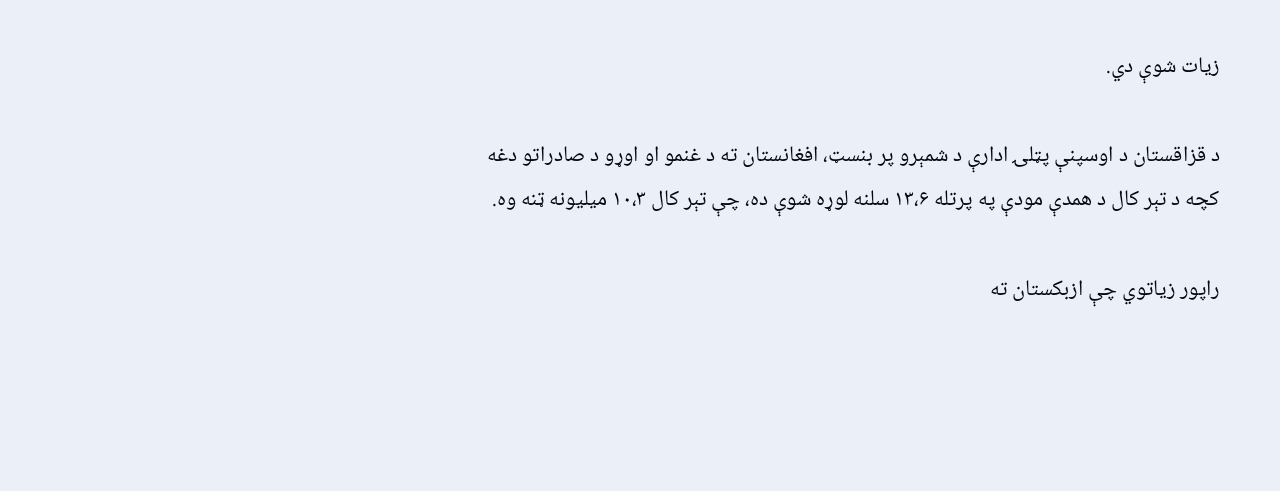زیات شوې دي.

د قزاقستان د اوسپنې پټلۍ ادارې د شمېرو پر بنسټ، افغانستان ته د غنمو او اوړو د صادراتو دغه کچه د تېر کال د همدې مودې په پرتله ۱۳،۶ سلنه لوړه شوې ده، چې تېر کال ۱۰،۳ میلیونه ټنه وه.

راپور زیاتوي چې ازبکستان ته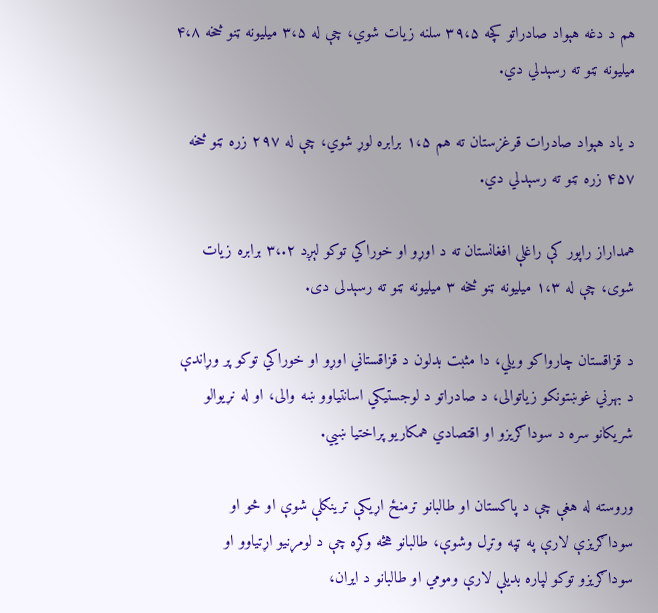هم د دغه هېواد صادراتو کچه ۳۹،۵ سلنه زیات شوي، چې له ۳،۵ میلیونه ټنو څخه ۴،۸ میلیونه ټنو ته رسېدلي دي.

د یاد هېواد صادرات قرغزستان ته هم ۱،۵ برابره لوړ شوي، چې له ۲۹۷ زره ټنو څخه ۴۵۷ زره ټنو ته رسېدلي دي.

همداراز راپور کې راغلې افغانستان ته د اوړو او خوراکي توکو لېږد ۲.،۳ برابره زیات شوی، چې له ۱،۳ میلیونه ټنو څخه ۳ میلیونه ټنو ته رسېدلی دی.

د قزاقستان چارواکو ویلي، دا مثبت بدلون د قزاقستاني اوړو او خوراکي توکو پر وړاندې د بهرني غوښتونکو زیاتوالی، د صادراتو د لوجستیکي اسانتیاوو ښه والی، او له نړیوالو شریکانو سره د سوداګریزو او اقتصادي همکاریو پراختیا ښيي.

وروسته له هغې چې د پاکستان او طالبانو ترمنځ اړیکې ترینګلې شوې او څو او سوداګریزې لارې په ټپه وتړل وشوې، طالبانو هڅه وکړه چې د لومړنیو اړتیاوو او سوداګریزو توکو لپاره بدیلې لارې ومومي او طالبانو د ایران،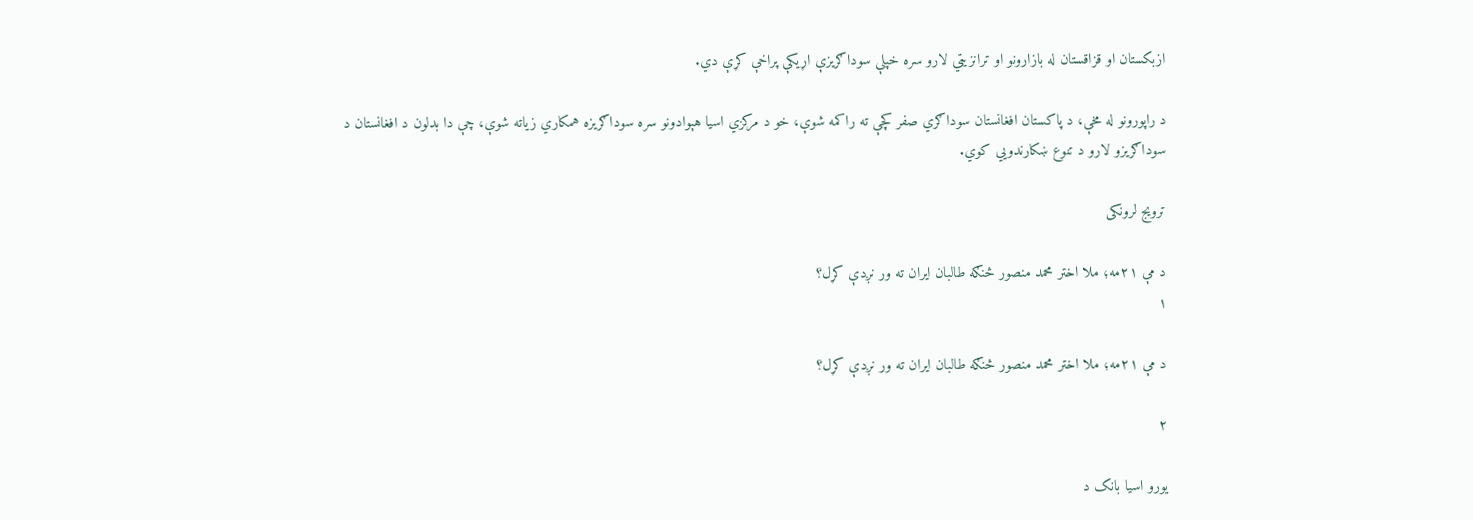ازبکستان او قزاقستان له بازارونو او ترانزیټي لارو سره خپلې سوداګریزې اړیکې پراخې کړې دي.

د راپورونو له مخې، د پاکستان افغانستان سوداګري صفر کچې ته راکمه شوې، خو د مرکزي اسیا هېوادونو سره سوداګریزه همکاري زیاته شوې، چې دا بدلون د افغانستان د سوداګریزو لارو د تنوع ښکارندویي کوي.

ترویج لرونکی

د مې ۲۱مه؛ ملا اختر محمد منصور څنګه طالبان ایران ته ور نږدې کړل؟
۱

د مې ۲۱مه؛ ملا اختر محمد منصور څنګه طالبان ایران ته ور نږدې کړل؟

۲

یورو اسیا بانک د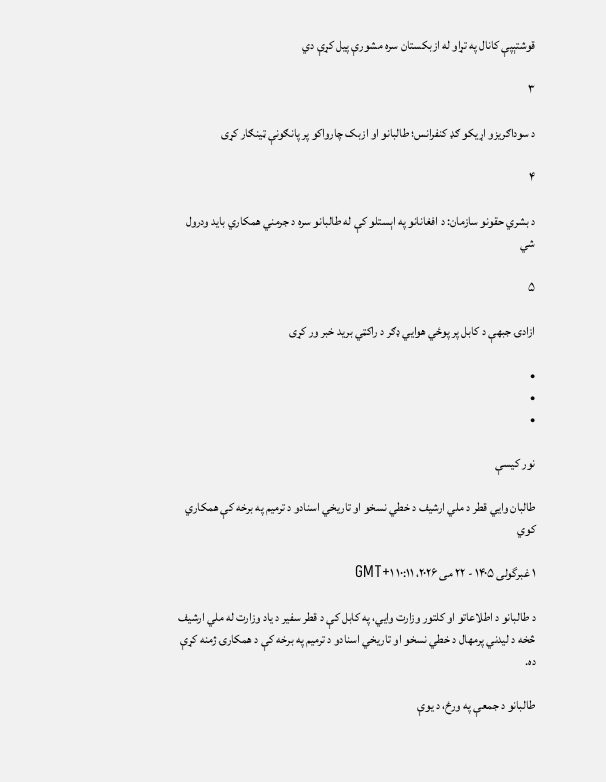قوشتېپې کانال په تړاو له ازبکستان سره مشورې پیل کړې دي

۳

د سوداګریزو اړیکو ګډ کنفرانس؛ طالبانو او ازبک چارواکو پر پانګونې ټینګار کړی

۴

د بشري حقونو سازمان: د افغانانو په اېستلو کې له طالبانو سره د جرمني همکاري باید ودرول شي

۵

ازادۍ جبهې د کابل پر پوځي هوايي ډګر د راکټي برید خبر ور کړی

•
•
•

نور کیسې

طالبان وايي قطر د ملي ارشیف د خطي نسخو او تاریخي اسنادو د ترمیم په برخه کې همکاري کوي

۱ غبرگولی ۱۴۰۵ - ۲۲ می ۲۰۲۶، ۱۰:۱۱ GMT+۱

د طالبانو د اطلاعاتو او کلتور وزارت وایي، په کابل کې د قطر سفیر د یاد وزارت له ملي ارشیف څخه د لیدني پرمهال د خطي نسخو او تاریخي اسنادو د ترمیم په برخه کې د همکارۍ ژمنه کړې ده.

طالبانو د جمعې په ورځ، د یوې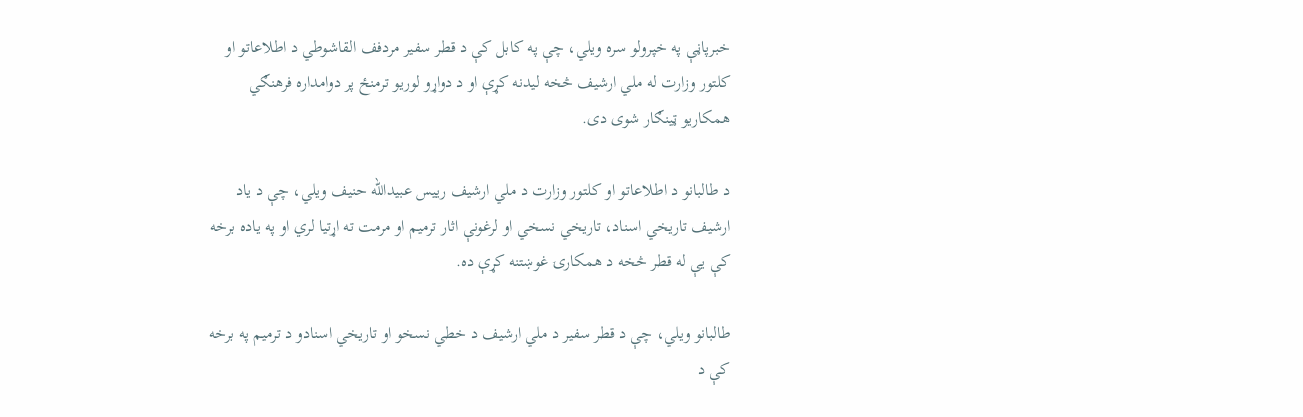خبرپاڼې په خپرولو سره ویلي، چې په کابل کې د قطر سفیر مردفف القاشوطي د اطلاعاتو او کلتور وزارت له ملي ارشیف څخه لیدنه کړې او د دواړو لوریو ترمنځ پر دوامداره فرهنګي همکاریو ټینګار شوی دی.

د طالبانو د اطلاعاتو او کلتور وزارت د ملي ارشیف رییس عبیدالله حنیف ویلي، چې د یاد ارشیف تاریخي اسناد، تاریخي نسخي او لرغونې اثار ترمیم او مرمت ته اړتیا لري او په یاده برخه کې یې له قطر څخه د همکارۍ غوښتنه کړې ده.

طالبانو ویلي، چې د قطر سفیر د ملي ارشیف د خطي نسخو او تاریخي اسنادو د ترمیم په برخه کې د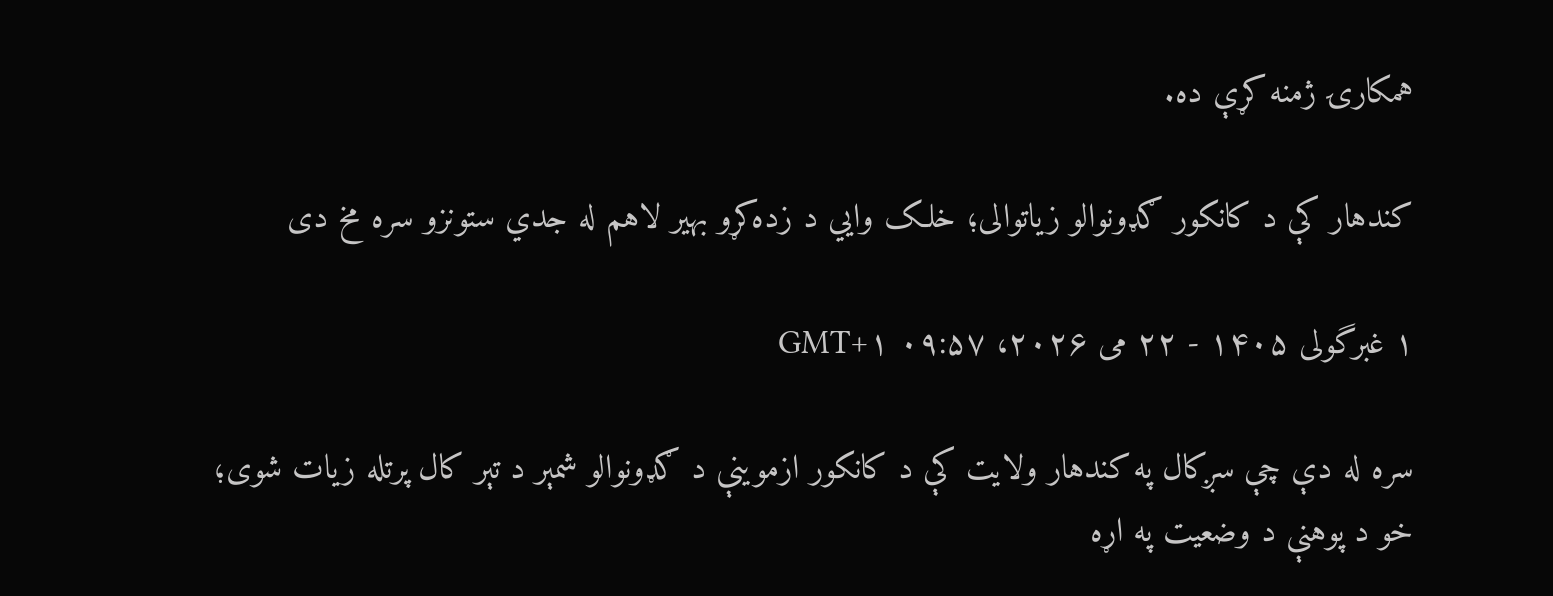همکارۍ ژمنه کړې ده.

کندهار کې د کانکور ګډونوالو زیاتوالی؛ خلک وایي د زده‌کړو بهیر لاهم له جدي ستونزو سره مخ دی

۱ غبرگولی ۱۴۰۵ - ۲۲ می ۲۰۲۶، ۰۹:۵۷ GMT+۱

سره له دې چې سږکال په کندهار ولایت کې د کانکور ازموینې د ګډونوالو شمېر د تېر کال پرتله زیات شوی؛ خو د پوهنې د وضعیت په اړه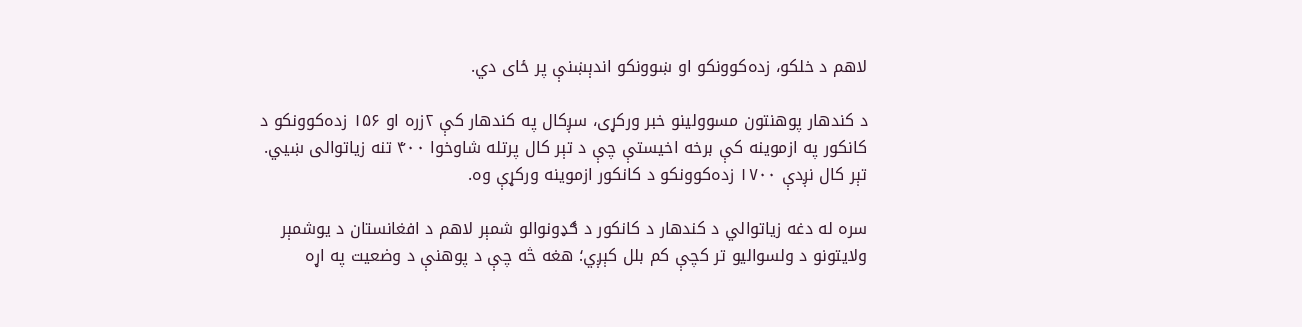لاهم د خلکو، زده‌کوونکو او ښوونکو اندېښنې پر ځای دي.

د کندهار پوهنتون مسوولینو خبر ورکړی، سږکال په کندهار کې ۲زره او ۱۵۶ زده‌کوونکو د کانکور په ازموینه کې برخه اخیستې چې د تېر کال پرتله شاوخوا ۴۰۰ تنه زیاتوالی ښيي. تېر کال نږدې ۱۷۰۰ زده‌کوونکو د کانکور ازموینه ورکړې وه.

سره له دغه زیاتوالي د کندهار د کانکور د ګډونوالو شمېر لاهم د افغانستان د یوشمېر ولایتونو د ولسوالیو تر کچې کم بلل کېږي؛ هغه څه چې د پوهنې د وضعیت په اړه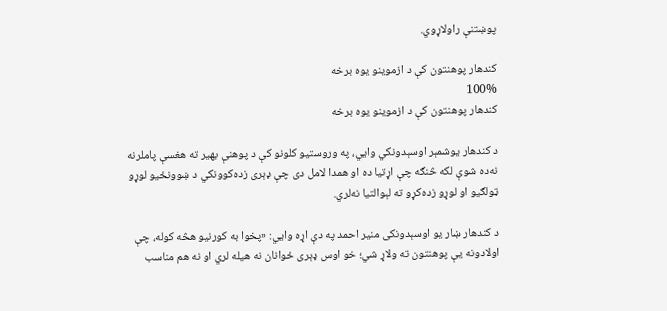پوښتنې راولاړوي.

کندهار پوهنتون کې د ازموینو یوه برخه
100%
کندهار پوهنتون کې د ازموینو یوه برخه

د کندهار یوشمېر اوسېدونکي وایي، په وروستیو کلونو کې د پوهنې بهیر ته هغسې پاملرنه نه‌ده شوې لکه څنګه چې اړتیا ده او همدا لامل دی چې ډېری زده‌کوونکي د ښوونځیو لوړو ټولګیو او لوړو زده‌کړو ته لېوالتیا نه‌لري.

د کندهار ښار یو اوسېدونکی منیر احمد په دې اړه وایي: «پخوا به کورنیو هڅه کوله، چې اولادونه یې پوهنتون ته ولاړ شي؛ خو اوس ډېری ځوانان نه هیله لري او نه هم مناسب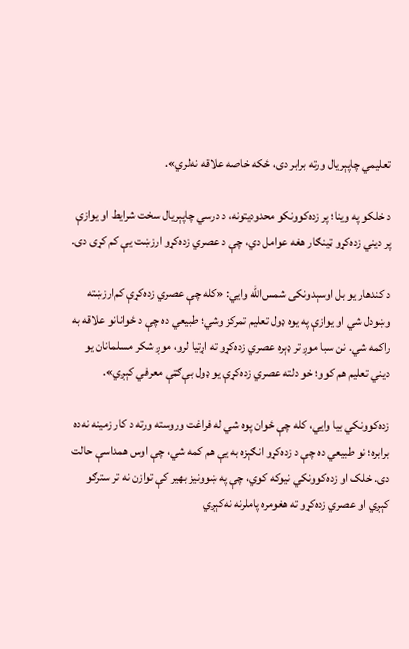تعلیمي چاپېریال ورته برابر دی، ځکه خاصه علاقه نه‌لري».

د خلکو په وینا؛ پر زده‌کوونکو محدودیتونه، د درسي چاپېریال سخت شرایط او یوازې پر دیني زده‌کړو ټینګار هغه عوامل دي، چې د عصري زده‌کړو ارزښت یې کم کړی دی.

د کندهار یو بل اوسېدونکی شمس‌الله وایي: «کله چې عصري زده‌کړې کم‌ارزښته وښودل شي او یوازې په یوه ډول تعلیم تمرکز وشي؛ طبیعي ده چې د ځوانانو علاقه به راکمه شي. نن سبا موږ تر ډېره عصري زده‌کړو ته اړتیا لرو، موږ شکر مسلمانان یو دیني تعلیم هم کوو؛ خو دلته عصري زده‌کړې یو ډول بې‌ګټې معرفي کېږي».

زده‌کوونکي بیا وایي، کله چې ځوان پوه شي له فراغت وروسته ورته د کار زمینه نه‌ده برابره؛ نو طبیعي ده چې د زده‌کړو انګېزه به یې هم کمه شي، چې اوس همداسې حالت دی. خلک او زده‌کوونکي نیوکه کوي، چې په ښوونیز بهیر کې توازن نه تر سترګو کېږي او عصري زده‌کړو ته هغومره پاملرنه نه‌کېږي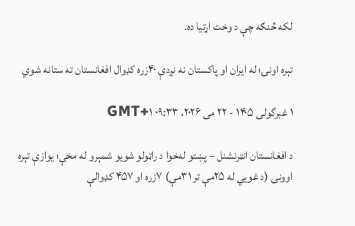لکه څنګه چې د وخت اړتیا ده.

تېره اونۍ؛ له ایران او پاکستان نه نږدې ۴۰زره کډوال افغانستان ته ستانه شوي

۱ غبرگولی ۱۴۰۵ - ۲۲ می ۲۰۲۶، ۰۹:۳۳ GMT+۱

د افغانستان انټرنشنل – پښتو له‌خوا د راټولو شویو شمېرو له مخې؛ یوازې تېره اوونۍ (د غویي له ۲۵مې تر ۳۱مې) ۷زره او ۴۵۷ کډوالې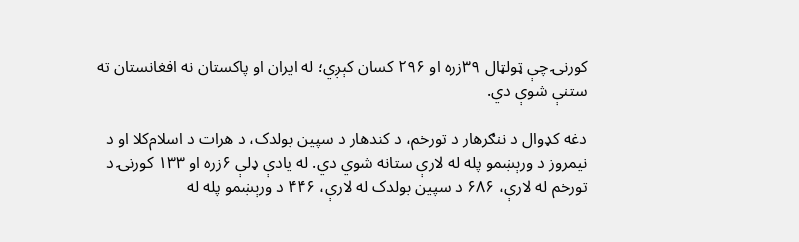کورنۍ چې ټولټال ۳۹زره او ۲۹۶ کسان کېږي؛ له ایران او پاکستان نه افغانستان ته ستنې شوې دي.

دغه کډوال د ننګرهار د تورخم، د کندهار د سپین بولدک، د هرات د اسلام‌کلا او د نیمروز د ورېښمو پله له لارې ستانه شوي دي. له یادې ډلې ۶زره او ۱۳۳ کورنۍ د تورخم له لارې، ۶۸۶ د سپین بولدک له لارې، ۴۴۶ د ورېښمو پله له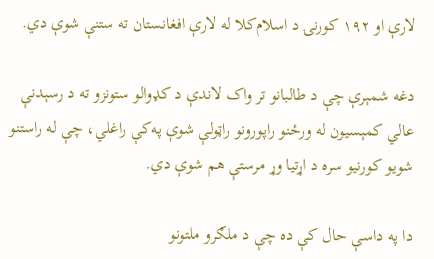لارې او ۱۹۲ کورنۍ د اسلام‌کلا له لارې افغانستان ته ستنې شوې دي.

دغه شمېرې چې د طالبانو تر واک لاندې د کډوالو ستونزو ته د رسېدنې عالي کمېسیون له ورځنو راپورونو راټولې شوې په‌کې راغلي، چې له راستنو شویو کورنیو سره د اړتیا وړ مرستې هم شوې دي.

دا په داسې حال کې ده چې د ملګرو ملتونو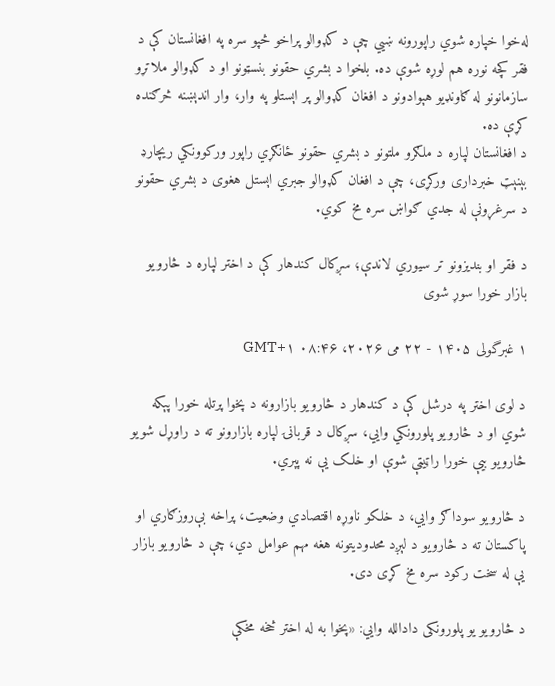له‌خوا خپاره شوي راپورونه ښیي چې د کډوالو پراخو څپو سره په افغانستان کې د فقر کچه نوره هم لوړه شوې ده. بلخوا د بشري حقونو بنسټونو او د کډوالو ملاتړو سازمانونو له ګاونډیو هېوادونو د افغان کډوالو پر اېستلو په وار، وار اندېښنه څرګنده کړې ده.
د افغانستان لپاره د ملګرو ملتونو د بشري حقونو ځانګړي راپور ورکوونکي ریچارډ بېنېټ خبرداری ورکړی، چې د افغان کډوالو جبري اېستل هغوی د بشري حقونو د سرغړونې له جدي ګواښ سره مخ کوي.

د فقر او بندیزونو تر سیوري لاندې؛ سږکال کندهار کې د اختر لپاره د څارویو بازار خورا سوړ شوی

۱ غبرگولی ۱۴۰۵ - ۲۲ می ۲۰۲۶، ۰۸:۴۶ GMT+۱

د لوی اختر په درشل کې د کندهار د څارویو بازارونه د پخوا پرتله خورا پېکه شوي او د څارویو پلورونکي وایي، سږکال د قربانۍ لپاره بازارونو ته د راوړل شویو څارویو بیې خورا راټیټې شوې او خلک یې نه پېري.

د څارویو سوداګر وايي، د خلکو ناوړه اقتصادي وضعیت، پراخه بې‌روزګاري او پاکستان ته د څارویو د لېږد محدودیتونه هغه مهم عوامل دي، چې د څارویو بازار یې له سخت رکود سره مخ کړی دی.

د څارویو یو پلورونکی دادالله وایي: «پخوا به له اختر څخه مخکې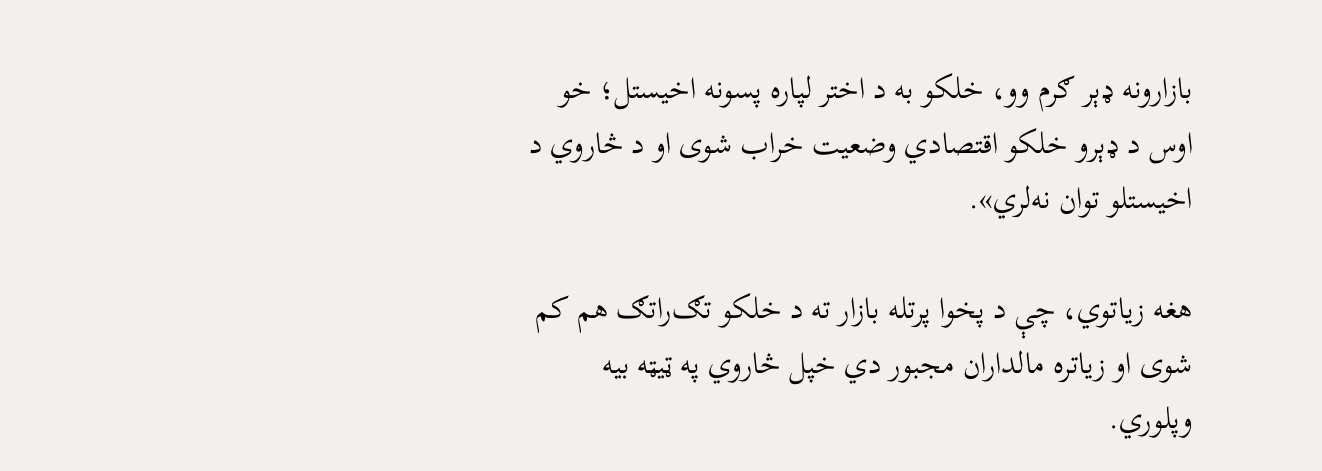بازارونه ډېر ګرم وو، خلکو به د اختر لپاره پسونه اخیستل؛ خو اوس د ډېرو خلکو اقتصادي وضعیت خراب شوی او د څاروي د اخیستلو توان نه‌لري».

هغه زیاتوي، چې د پخوا پرتله بازار ته د خلکو تګ‌راتګ هم کم شوی او زیاتره مالداران مجبور دي خپل څاروي په ټیټه بیه وپلوري.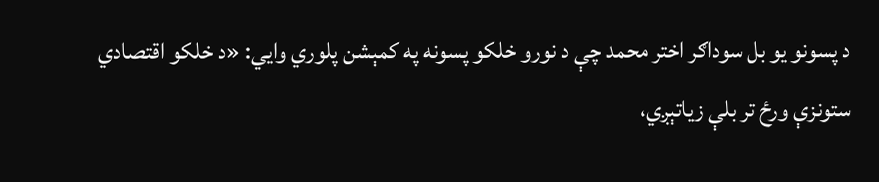د پسونو یو بل سوداګر اختر محمد چې د نورو خلکو پسونه په کمېشن پلوري وایي: «د خلکو اقتصادي ستونزې ورځ تر بلې زیاتېږي،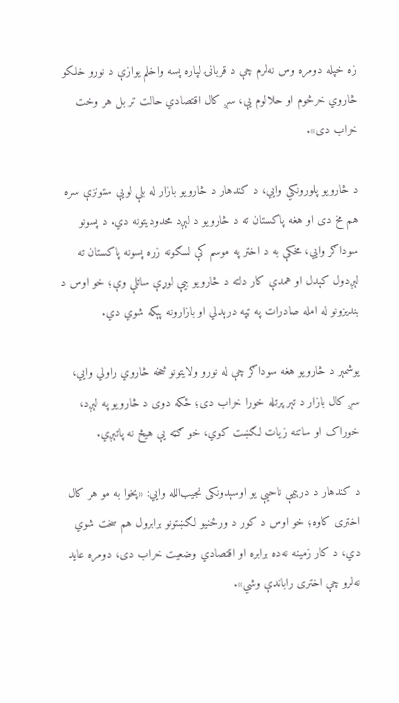زه خپله دومره وس نه‌لرم چې د قربانۍ لپاره پسه واخلم یوازې د نورو خلکو څاروي خرڅوم او حلالوم یې، سږ کال اقتصادي حالت تر بل هر وخت خراب دی».

د څارویو پلورونکي وایي، د کندهار د څارویو بازار له بلې لویې ستونزې سره هم مخ دی او هغه پاکستان ته د څارویو د لېږد محدودیتونه دي. د پسونو سوداګر وایي، مخکې به د اختر په موسم کې لسګونه زره پسونه پاکستان ته لېږدول کېدل او همدې کار دلته د څارویو بیې لوړې ساتلې وې؛ خو اوس د بندیزونو له امله صادرات په ټپه درېدلي او بازارونه پېکه شوي دي.

یوشمېر د څارویو هغه سوداګر چې له نورو ولایتونو څخه څاروي راولي وایي، سږ کال بازار د تېر پرتله خورا خراب دی؛ ځکه دوی د څارویو په لېږد، خوراک او ساتنه زیات لګښت کوي، خو ګټه یې هيڅ نه پاتېږي.

د کندهار د درېیمې ناحیې یو اوسېدونکی نجیب‌الله وایي: «پخوا به مو هر کال اختری کاوه؛ خو اوس د کور د ورځنیو لګښتونو برابرول هم سخت شوي دي، د کار زمینه نه‌ده برابره او اقتصادي وضعیت خراب دی، دومره عاید نه‌لرو چې اختری راباندې وشي».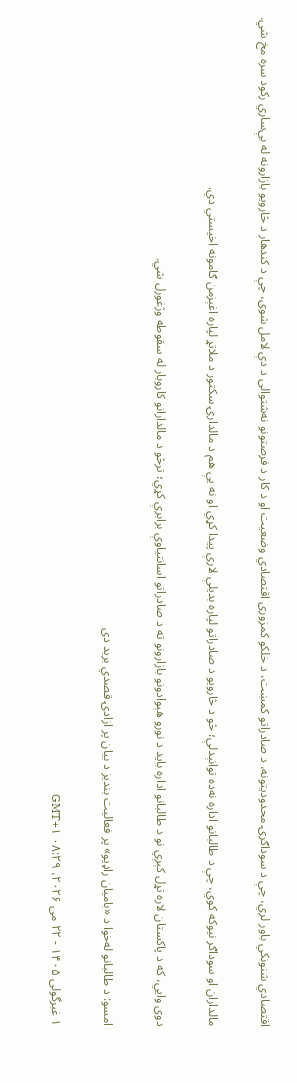اقتصادي شنونکي باور لري، چې د سوداګرۍ محدودیتونه، د صادراتو کمښت، د خلکو کمزوری اقتصادي وضعیت او د کار د فرصتونو نه‌شتوالی د دې لامل شوی، چې د کندهار د څارویو بازارونه له بې‌ساري رکود سره مخ شي.

مالداران او سوداګر نیوکه کوي، چې د طالبانو اداره نه‌ده توانېدلې؛ څو د څارویو د صادراتو لپاره بدیلې لارې پیدا کړي او نه یې هم د مالدارۍ سکتور د ملاتړ لپاره اغېزمن ګامونه اخیستي دي.

دوی وایي، که د پاکستان لاره تړل کېږي نو د طالبانو اداره باید د نورو هېوادونو بازارونو ته د صادراتو اسانتیاوې برابرې کړي؛ ترڅو د مالدارانو کاروبار له سقوطه وژغورل شي.

امسو: د طالبانو له‌خوا د «بامیان راډیو» پر فعالیت بندیز د بیان پر ازادۍ قصدي برید دی

۱ غبرگولی ۱۴۰۵ - ۲۲ می ۲۰۲۶، ۰۸:۲۹ GMT+۱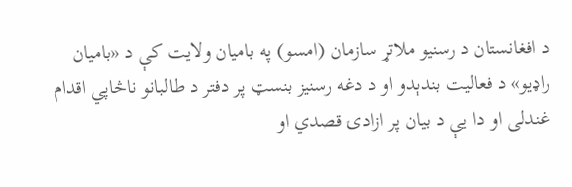د افغانستان د رسنیو ملاتړ سازمان (امسو) په بامیان ولایت کې د «بامیان راډیو» د فعالیت بندېدو او د دغه رسنیز بنسټ پر دفتر د طالبانو ناڅاپي اقدام غندلی او دا یې د بیان پر ازادۍ قصدي او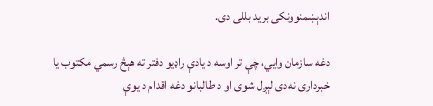اندېښمنوونکی برید بللی دی.

دغه سازمان وایي، چې تر اوسه د یادې راډیو دفتر ته هېڅ رسمي مکتوب یا خبرداری نه‌دی لېږل شوی او د طالبانو دغه اقدام د یوې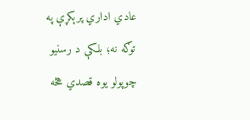عادي اداري پرېکړې په توګه نه؛ بلکې د رسنیو چوپولو یوه قصدي هڅه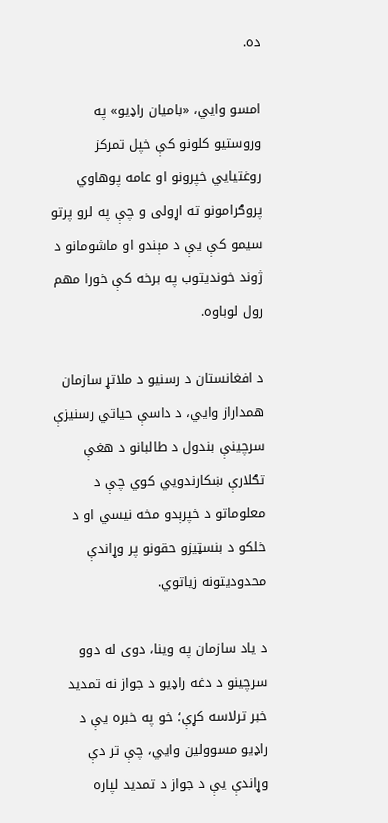ده.

امسو وایي، «بامیان راډیو» په وروستیو کلونو کې خپل تمرکز روغتیايي خپرونو او عامه پوهاوي پروګرامونو ته اړولی و چې په لرو پرتو سیمو کې یې د مېندو او ماشومانو د ژوند خوندیتوب په برخه کې خورا مهم رول لوباوه.

د افغانستان د رسنیو د ملاتړ سازمان همداراز وایي، د داسې حیاتي رسنیزې سرچینې بندول د طالبانو د هغې تګلارې ښکارندویي کوي چې د معلوماتو د خپرېدو مخه نیسي او د خلکو د بنسټیزو حقونو پر وړاندې محدودیتونه زیاتوي.

د یاد سازمان په وینا، دوی له دوو سرچینو د دغه راډیو د جواز نه تمدید خبر ترلاسه کړې؛ خو په خبره یې د راډیو مسوولین وایي، چې تر دې وړاندې یې د جواز د تمدید لپاره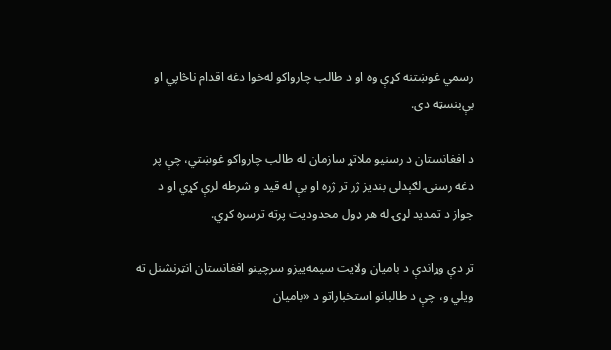رسمي غوښتنه کړې وه او د طالب چارواکو له‌خوا دغه اقدام ناڅاپي او بې‌بنسټه دی.

د افغانستان د رسنیو ملاتړ سازمان له طالب چارواکو غوښتي، چې پر دغه رسنۍ لګېدلی بندیز ژر تر ژره او بې له قید و شرطه لرې کړي او د جواز د تمدید لړۍ له هر ډول محدودیت پرته ترسره کړي.

تر دې وړاندې د بامیان ولایت سیمه‌ییزو سرچینو افغانستان انټرنشنل ته ویلي و، چې د طالبانو استخباراتو د «بامیان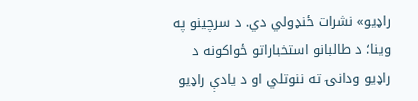راډیو» نشرات ځنډولي دي. د سرچینو په وینا؛ د طالبانو استخباراتو ځواکونه د راډیو ودانۍ ته ننوتلي او د یادې راډیو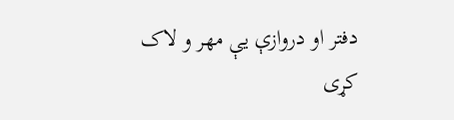دفتر او دروازې یې مهر و لاک کړی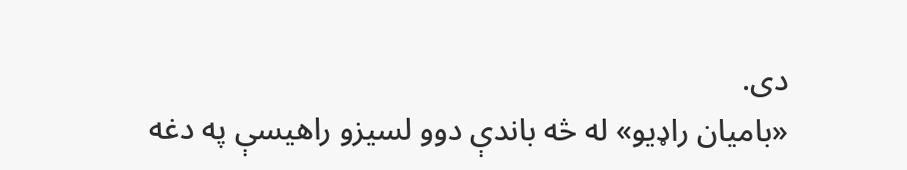دی.
«بامیان راډیو» له څه باندې دوو لسیزو راهیسې په دغه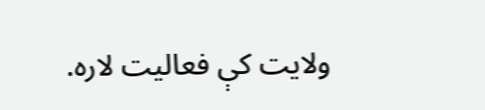ولایت کې فعالیت لاره.